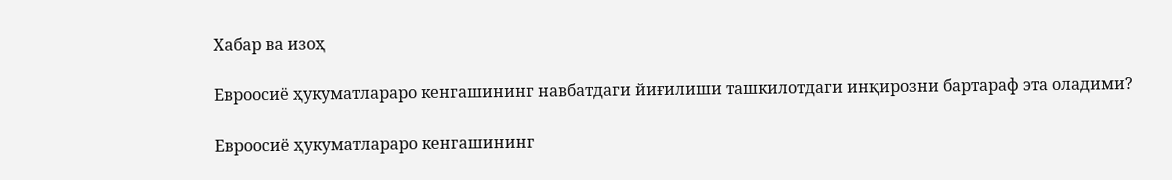Хабар ва изоҳ

Евроосиё ҳукуматлараро кенгашининг навбатдаги йиғилиши ташкилотдаги инқирозни бартараф эта оладими?

Евроосиё ҳукуматлараро кенгашининг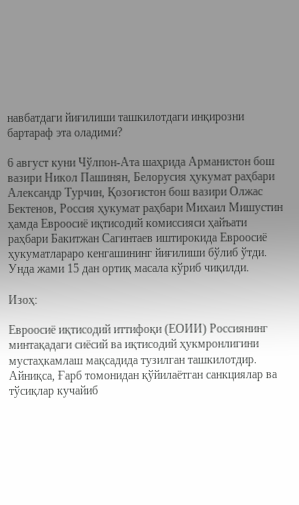навбатдаги йиғилиши ташкилотдаги инқирозни бартараф эта оладими?

6 август куни Чўлпон-Ата шаҳрида Арманистон бош вазири Никол Пашинян, Белорусия ҳукумат раҳбари Александр Турчин, Қозоғистон бош вазири Олжас Бектенов, Россия ҳукумат раҳбари Михаил Мишустин ҳамда Евроосиё иқтисодий комиссияси ҳайъати раҳбари Бакитжан Сагинтаев иштирокида Евроосиё ҳукуматлараро кенгашининг йиғилиши бўлиб ўтди. Унда жами 15 дан ортиқ масала кўриб чиқилди.

Изоҳ:

Евроосиё иқтисодий иттифоқи (ЕОИИ) Россиянинг минтақадаги сиёсий ва иқтисодий ҳукмронлигини мустаҳкамлаш мақсадида тузилган ташкилотдир. Айниқса, Ғарб томонидан қўйилаётган санкциялар ва тўсиқлар кучайиб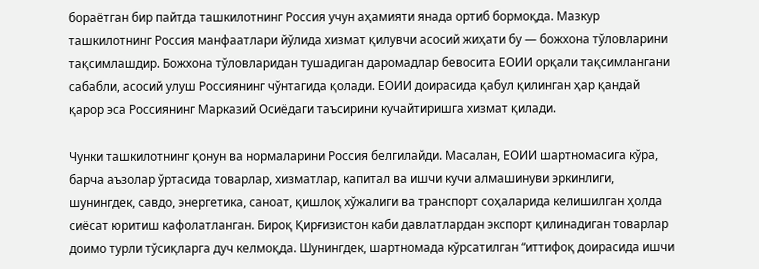бораётган бир пайтда ташкилотнинг Россия учун аҳамияти янада ортиб бормоқда. Мазкур ташкилотнинг Россия манфаатлари йўлида хизмат қилувчи асосий жиҳати бу — божхона тўловларини тақсимлашдир. Божхона тўловларидан тушадиган даромадлар бевосита ЕОИИ орқали тақсимлангани сабабли, асосий улуш Россиянинг чўнтагида қолади. ЕОИИ доирасида қабул қилинган ҳар қандай қарор эса Россиянинг Марказий Осиёдаги таъсирини кучайтиришга хизмат қилади.

Чунки ташкилотнинг қонун ва нормаларини Россия белгилайди. Масалан, ЕОИИ шартномасига кўра, барча аъзолар ўртасида товарлар, хизматлар, капитал ва ишчи кучи алмашинуви эркинлиги, шунингдек, савдо, энергетика, саноат, қишлоқ хўжалиги ва транспорт соҳаларида келишилган ҳолда сиёсат юритиш кафолатланган. Бироқ Қирғизистон каби давлатлардан экспорт қилинадиган товарлар доимо турли тўсиқларга дуч келмоқда. Шунингдек, шартномада кўрсатилган “иттифоқ доирасида ишчи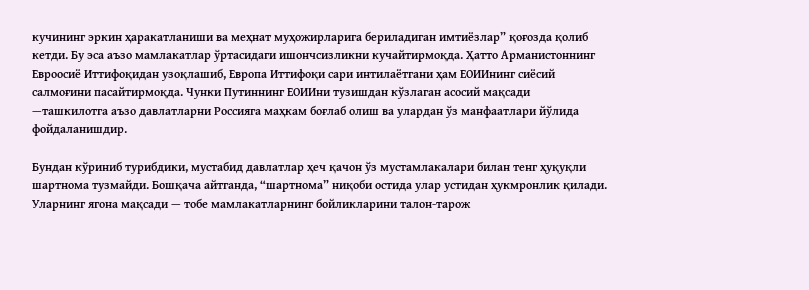кучининг эркин ҳаракатланиши ва меҳнат муҳожирларига бериладиган имтиёзлар” қоғозда қолиб кетди. Бу эса аъзо мамлакатлар ўртасидаги ишончсизликни кучайтирмоқда. Ҳатто Арманистоннинг Евроосиё Иттифоқидан узоқлашиб, Европа Иттифоқи сари интилаётгани ҳам ЕОИИнинг сиёсий салмоғини пасайтирмоқда. Чунки Путиннинг ЕОИИни тузишдан кўзлаган асосий мақсади —ташкилотга аъзо давлатларни Россияга маҳкам боғлаб олиш ва улардан ўз манфаатлари йўлида фойдаланишдир.

Бундан кўриниб турибдики, мустабид давлатлар ҳеч қачон ўз мустамлакалари билан тенг ҳуқуқли шартнома тузмайди. Бошқача айтганда, “шартнома” ниқоби остида улар устидан ҳукмронлик қилади. Уларнинг ягона мақсади — тобе мамлакатларнинг бойликларини талон-тарож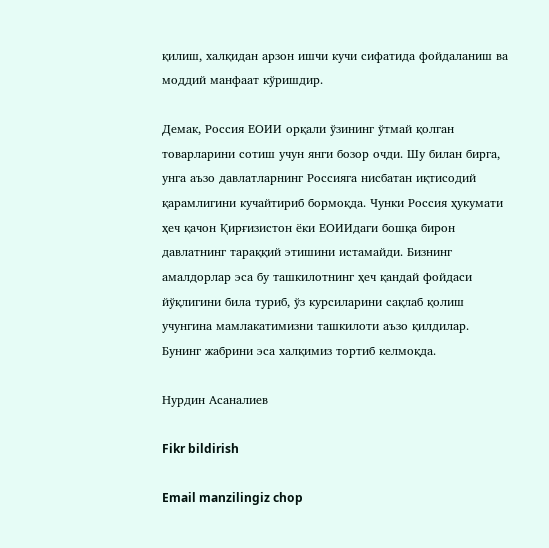қилиш, халқидан арзон ишчи кучи сифатида фойдаланиш ва моддий манфаат кўришдир.

Демак, Россия ЕОИИ орқали ўзининг ўтмай қолган товарларини сотиш учун янги бозор очди. Шу билан бирга, унга аъзо давлатларнинг Россияга нисбатан иқтисодий қарамлигини кучайтириб бормоқда. Чунки Россия ҳукумати ҳеч қачон Қирғизистон ёки ЕОИИдаги бошқа бирон давлатнинг тараққий этишини истамайди. Бизнинг амалдорлар эса бу ташкилотнинг ҳеч қандай фойдаси йўқлигини била туриб, ўз курсиларини сақлаб қолиш учунгина мамлакатимизни ташкилоти аъзо қилдилар. Бунинг жабрини эса халқимиз тортиб келмоқда.

Нурдин Асаналиев

Fikr bildirish

Email manzilingiz chop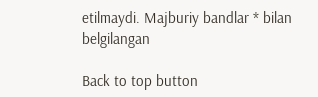etilmaydi. Majburiy bandlar * bilan belgilangan

Back to top button